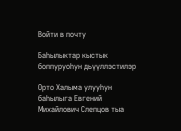Войти в почту

Баһылыктар кыстык боппуруоһун дьүүллэстилэр

Орто Халыма улууһун баһылыга Евгений Михайлович Слепцов тыа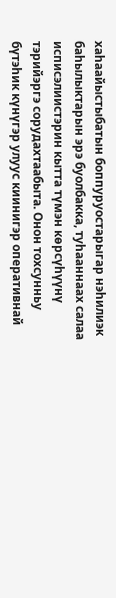хаһаайыстыбатын боппуруостарыгар нэһилиэк баһылыктарын эрэ буолбакка, туһааннаах салаа исписэлиистэрин кытта түмэн көрсүһүүнү тэрийэргэ сорудахтаабыта. Онон тохсунньу бүтэһик күнүгэр улуус киинигэр оперативнай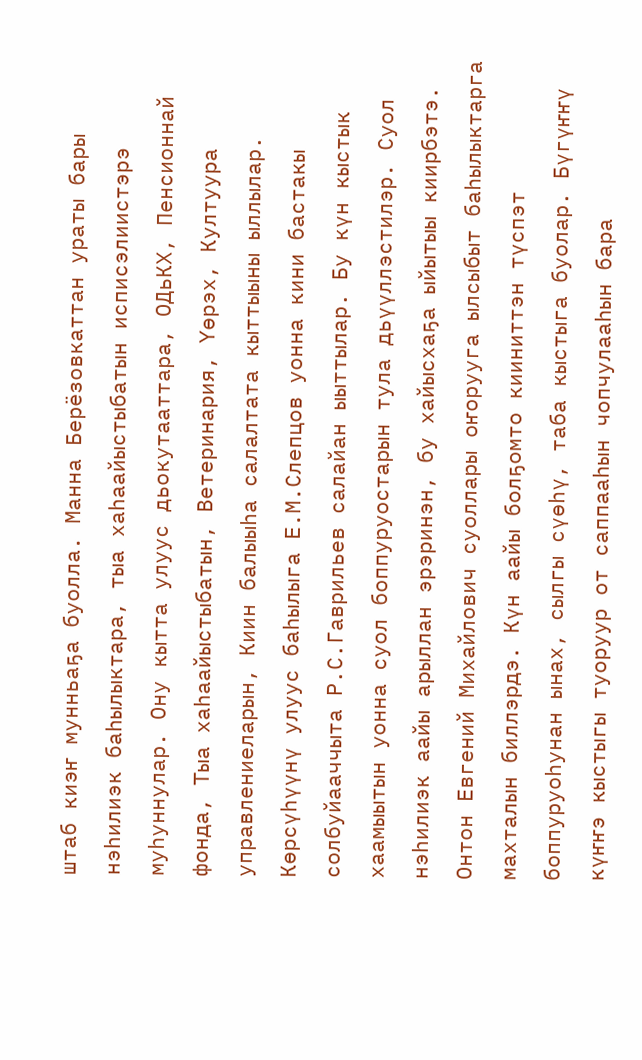штаб киэҥ мунньаҕа буолла. Манна Берёзовкаттан ураты бары нэһилиэк баһылыктара, тыа хаһаайыстыбатын исписэлиистэрэ муһуннулар. Ону кытта улуус дьокутааттара, ОДьКХ, Пенсионнай фонда, Тыа хаһаайыстыбатын, Ветеринария, Үөрэх, Култуура управлениеларын, Киин балыыһа салалтата кыттыыны ыллылар. Көрсүһүүнү улуус баһылыга Е.М.Слепцов уонна кини бастакы солбуйааччыта Р.С.Гаврильев салайан ыыттылар. Бу күн кыстык хаамыытын уонна суол боппуруостарын тула дьүүллэстилэр. Суол нэһилиэк аайы арыллан эрэринэн, бу хайысхаҕа ыйытыы киирбэтэ. Онтон Евгений Михайлович суоллары оҥорууга ылсыбыт баһылыктарга махталын биллэрдэ. Күн аайы болҕомто кииниттэн түспэт боппуруоһунан ынах, сылгы сүөһү, таба кыстыга буолар. Бүгүҥҥү күҥҥэ кыстыгы туоруур от саппааһын чопчулааһын бара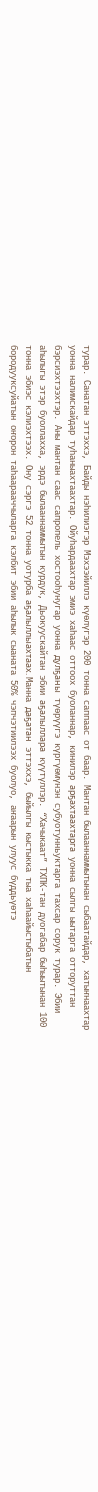турар. Санатан эттэххэ, Байды нэһилиэгэр Мэхээйиллэ күөлүгэр 200 тонна саппаас от баар. Мантан былааннаммытынан сыбаатайдар, хатыҥнаахтар уонна налимскайдар туһаныахтаахтар. Ойуһардаахтар эмиэ хаһаас оттоох буоланнар, кинилэр арҕахтаахтарга уонна сылгы ыытарга отторуттан бэрсиэхтээхтэр. Аны мантан саас сапропель хостооһунугар уонна дулҕаны түөрүүгэ күргүөмүнэн субуотунньуктарга тахсар сорук турар. Эбии аһылыгы этэр буоллахха, эрдэ былааннаммытын курдук, Дьокуускайтан эбии аҕалыллара күүтүллэр. “Хачыкаат” ТХПК-тан дуогабар быһыытынан 100 тонна эбиэс кэлиэхтээх. Ону сэргэ 52 тонна уотурба аҕалыллыахтаах. Манна даҕатан эттэххэ, быйылгы кыстыкка тыа хаһаайыстыбатын бородууксуйатын оҥорон таһаарааччыларга кэлбит эбии аһылык сыаната 50% чэпчэтиилээх буолуо, аҥаарын улуус бүддьүөтэ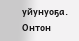уйунуоҕа. Онтон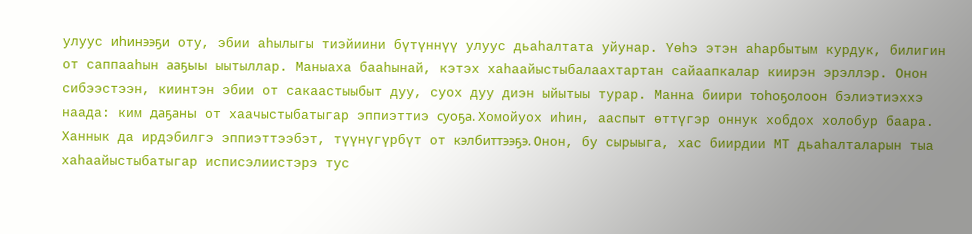улуус иһинээҕи оту, эбии аһылыгы тиэйиини бүтүннүү улуус дьаһалтата уйунар. Үөһэ этэн аһарбытым курдук, билигин от саппааһын ааҕыы ыытыллар. Маныаха бааһынай, кэтэх хаһаайыстыбалаахтартан сайаапкалар киирэн эрэллэр. Онон сибээстээн, киинтэн эбии от сакаастыыбыт дуу, суох дуу диэн ыйытыы турар. Манна биири тоһоҕолоон бэлиэтиэххэ наада: ким даҕаны от хаачыстыбатыгар эппиэттиэ суоҕа. Хомойуох иһин, ааспыт өттүгэр оннук хобдох холобур баара. Ханнык да ирдэбилгэ эппиэттээбэт, түүнүгүрбүт от кэлбиттээҕэ. Онон, бу сырыыга, хас биирдии МТ дьаһалталарын тыа хаһаайыстыбатыгар исписэлиистэрэ тус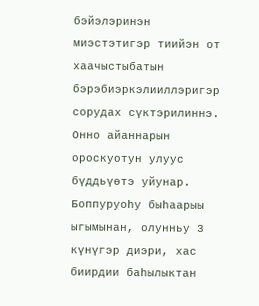бэйэлэринэн миэстэтигэр тиийэн от хаачыстыбатын бэрэбиэркэлииллэригэр сорудах сүктэрилиннэ. Онно айаннарын ороскуотун улуус бүддьүөтэ уйунар. Боппуруоһу быһаарыы ыгымынан, олунньу 3 күнүгэр диэри, хас биирдии баһылыктан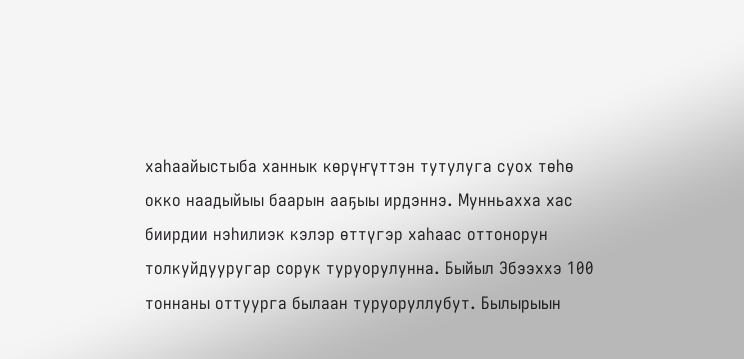хаһаайыстыба ханнык көрүҥүттэн тутулуга суох төһө окко наадыйыы баарын ааҕыы ирдэннэ. Мунньахха хас биирдии нэһилиэк кэлэр өттүгэр хаһаас оттонорун толкуйдууругар сорук туруорулунна. Быйыл Эбээххэ 100 тоннаны оттуурга былаан туруоруллубут. Былырыын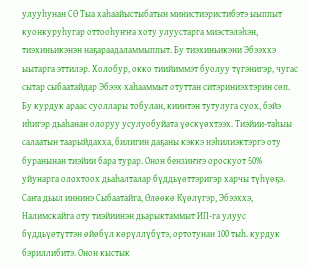улууһунан СӨ Тыа хаһаайыстыбатын министиэристибэтэ ыыппыт куонкуруһугар оттооһуҥҥа хоту улуустарга миэстэлэһэн, тиэхиньикэнэн наҕараадаламмыппыт. Бу тиэхиньикэни Эбээххэ ыытарга эттилэр. Холобур, окко тиийиммэт буолуу түгэнигэр, чугас сытар сыбаатайдар Эбээх хаһааммыт отуттан ситэриниэхтэрин сөп. Бу курдук араас суоллары тобулан, киинтэн тутулуга суох, бэйэ иһигэр дьаһанан олоруу усулуобуйата үөскүөхтээх. Тиэйии-таһыы салаатын таарыйдахха, билигин даҕаны кэккэ нэһилиэктэргэ оту буранынан тиэйии бара турар. Онон бензиҥҥэ ороскуот 50% уйунарга олохтоох дьаһалталар бүддьүөттэригэр харчы түһүөҕэ. Саҥа дьыл иннинэ Сыбаатайга, Өлөөкө Күөлүгэр, Эбээххэ, Налимскайга оту тиэйиинэн дьарыктаммыт ИП-га улуус бүддьүөтүттэн өйөбүл көрүллүбүтэ, ортотунан 100 тыһ. курдук бэриллибитэ. Онон кыстык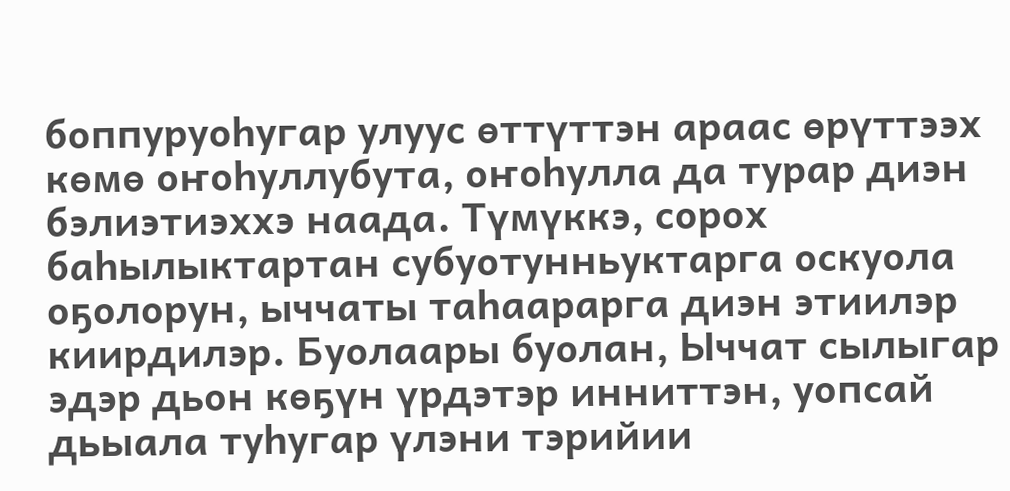боппуруоһугар улуус өттүттэн араас өрүттээх көмө оҥоһуллубута, оҥоһулла да турар диэн бэлиэтиэххэ наада. Түмүккэ, сорох баһылыктартан субуотунньуктарга оскуола оҕолорун, ыччаты таһаарарга диэн этиилэр киирдилэр. Буолаары буолан, Ыччат сылыгар эдэр дьон көҕүн үрдэтэр инниттэн, уопсай дьыала туһугар үлэни тэрийии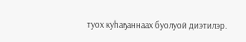туох куһаҕаннаах буолуой диэтилэр.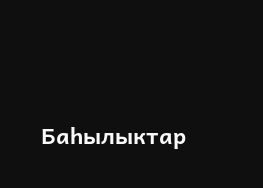Баһылыктар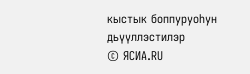кыстык боппуруоһун дьүүллэстилэр
© ЯСИА.RU